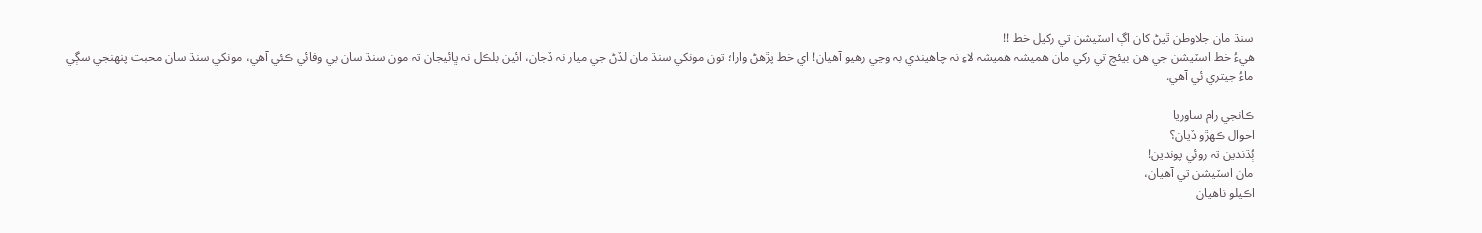سنڌ مان جلاوطن ٿيڻ کان اڳ اسٽيشن تي رکيل خط !!
ھيءُ خط اسٽيشن جي ھن بيئچ تي رکي مان ھميشہ ھميشہ لاءِ نہ چاھيندي بہ وڃي رھيو آھيان! اي خط پڙھڻ وارا؛ تون مونکي سنڌ مان لڏڻ جي ميار نہ ڏجان، ائين بلڪل نہ ڀائيجان تہ مون سنڌ سان بي وفائي ڪئي آھي، مونکي سنڌ سان محبت پنھنجي سڳي ماءُ جيتري ئي آھي.

ڪانجي رام ساوريا
احوال ڪھڙو ڏيان؟
ٻُڌندين تہ روئي پوندين!
مان اسٽيشن تي آھيان،
اڪيلو ناھيان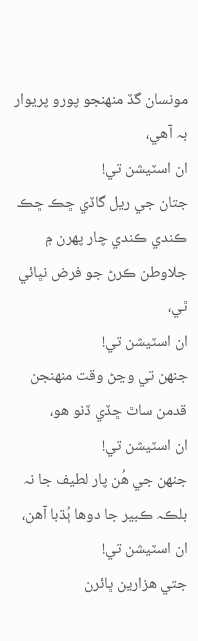مونسان گڏ منھنجو پورو پريوار بہ آھي،
ان اسٽيشن تي!
جتان جي ريل گاڏي ڇڪ ڇڪ ڪندي ڪندي چار پھرن ۾ جلاوطن ڪرڻ جو فرض نڀائي ٿي،
ان اسٽيشن تي!
جنھن تي وڃڻ وقت منھنجن قدمن ساٿ ڇڏي ڏنو ھو،
ان اسٽيشن تي!
جنھن جي ھُن پار لطيف جا نہ بلڪہ ڪبير جا دوھا ٻُڌبا آھن،
ان اسٽيشن تي!
جتي ھزارين ڀائرن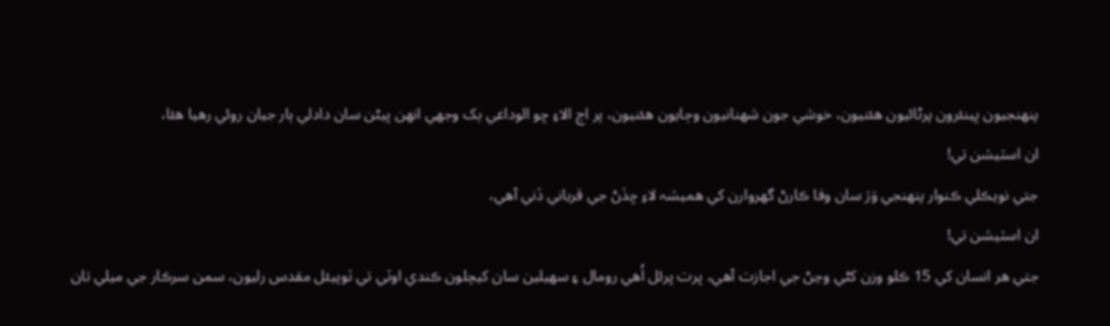پنھنجيون ڀينئرون پرڻائيون ھئنيون، خوشي جون شھنانيون وڄايون ھئنيون، پر اڄ الاءِ ڇو الوداعي ٻک وجھي انھن ڀيڻن سان دادلي ٻار جيان روئي رھيا ھئا،
ان اسٽيشن تي!
جتي نويڪلي ڪنوار پنھنجي وَرَ سان وفا ڪارڻ گھروارن کي ھميشہ لاءِ ڇڏڻ جي قرباني ڏني آھي،
ان اسٽيشن تي!
جتي ھر انسان کي 15 ڪلو وزن کڻي وڃڻ جي اجازت آھي، ڀرت ڀرئل اُھي رومال ۽ سھيلين سان کيچلون ڪندي اوٽي تي ٽوپيئل مقدس رليون، سمن سرڪار جي ميلي تان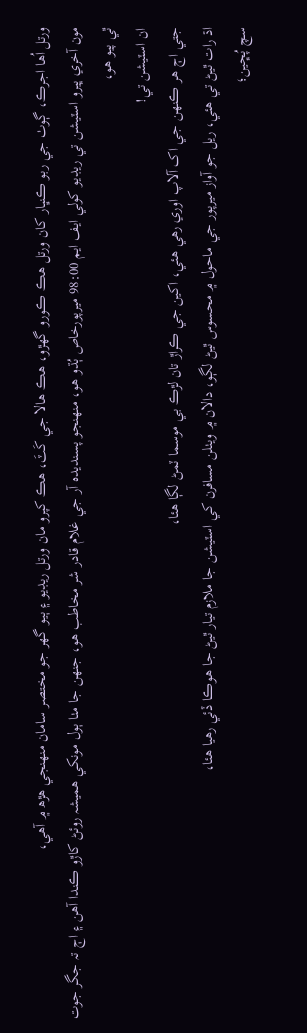ورتل اُھا اجرڪ، ڳوٺ جي ربو ڪنڀار کان ورتل ھڪ ڪورو گھڙو، ھڪ ھالا جي کَٽَ، ھڪ کپرو مان ورتل ريڊيو ۽ ٻيو گھر جو مختصر سامان منھنجي ھڙھ ۾ آھي،
مون آخري ڀيرو اسٽيشن تي ريڊيو کولي ايف ايم 98:00 ميرپورخاص ٻُڌو ھو، منھنجو پسنديدہ آر جي غلام قادر شر مخاطب ھو، جنھن جا مٺا ٻول مونکي ھميشہ روئڻ کاڙو ڪندا آھن ۽ اڄ تہ جگر جوت ٿي پيو ھو،
ان اسٽيشن تي!
جتي اڄ ھر ڪنھن جي اک آلاپ اوري رھي ھئي، اکين جي ڪراڙ تان لڙڪ بي موسما ٽمڻ لڳا ھئا،
اڌ رات ٿيڻ تي ھئي، ريل جو آواز ميرپور جي ماحول ۾ محسوس ٿيڻ لڳو، دالان ۾ ويٺلن مسافرن کي اسٽيشن جا ملازم تيار ٿيڻ جا ھوڪا ڏئي رھيا ھئا،
سچ پُڇين؛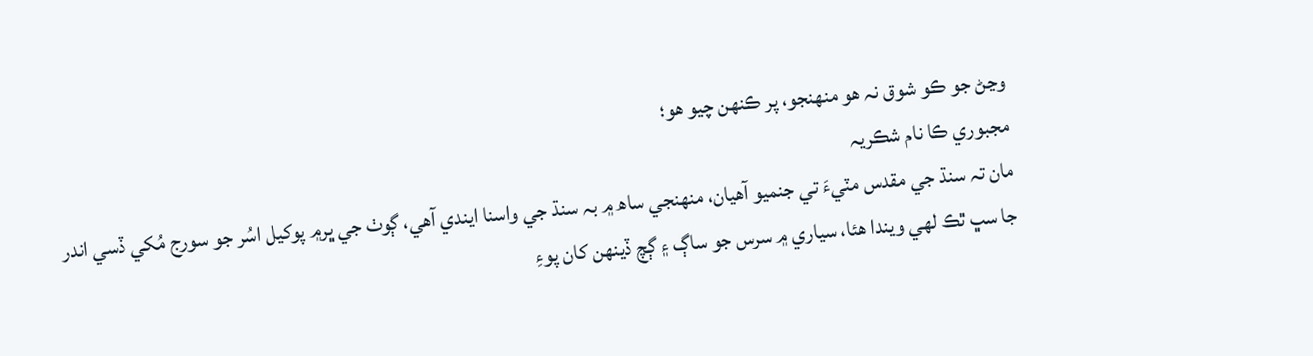وڃڻ جو ڪو شوق نہ ھو منھنجو، پر ڪنھن چيو ھو؛
مجبوري ڪا نام شڪريہ
مان تہ سنڌ جي مقدس مٽيءَ تي جنميو آھيان، منھنجي ساھ ۾ بہ سنڌ جي واسنا ايندي آھي، ڳوٺ جي ڀر۾ پوکيل اسُر جو سورج مُکي ڏسي اندر جا سڀ ٿڪ لھي ويندا ھئا، سياري ۾ سرس جو ساڳ ۽ ڳچ ڏينھن کان پوءِ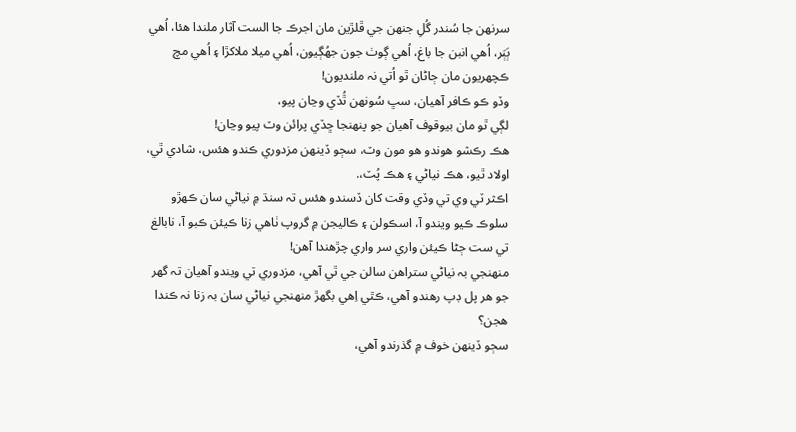سرنھن جا سُندر گُلِ جنھن جي ڦلڙين مان اجرڪ جا الست آثار ملندا ھئا، اُھي ٻَٻَر، اُھي انبن جا باغ، اُھي ڳوٺ جون جھُڳيون، اُھي ميلا ملاکڙا ۽ اُھي مچ ڪچھريون مان ڄاڻان ٿو اُتي نہ ملنديون!
وڏو ڪو ڪافر آھيان، سڀ سُونھن ٿُڏي وڃان پيو،
لڳي ٿو مان بيوقوف آھيان جو پنھنجا ڇڏي پرائن وٽ پيو وڃان!
ھڪ رڪشو ھوندو ھو مون وٽ، سڄو ڏينھن مزدوري ڪندو ھئس، شادي ٿي، اولاد ٿيو، ھڪ نياڻي ۽ ھڪ پُٽ،.
اڪثر ٽي وي تي وڏي وقت کان ڏسندو ھئس تہ سنڌ ۾ نياڻي سان ڪھڙو سلوڪ ڪيو ويندو آ، اسڪولن ۽ ڪاليجن ۾ گروپ ٺاھي زنا ڪيئن ڪبو آ، نابالغ تي ست ڄڻا ڪيئن واري سر واري چڙھندا آھن!
منھنجي بہ نياڻي ستراھن سالن جي ٿي آھي، مزدوري تي ويندو آھيان تہ گھر جو ھر پل ڊپ رھندو آھي، ڪٿي اِھي بگھڙ منھنجي نياڻي سان بہ زنا نہ ڪندا ھجن؟
سڄو ڏينھن خوف ۾ گذرندو آھي،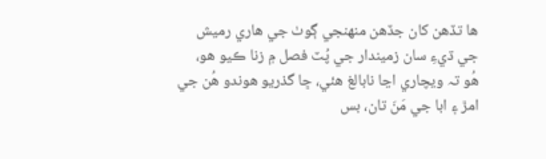ھا تڏھن کان جڏھن منھنجي ڳوٺ جي ھاري رميش جي ڌيءِ سان زميندار جي پُٽ فصل ۾ زنا ڪيو ھو،
ھُو تہ ويچاري اڃا نابالغ ھئي، ڇا گذريو ھوندو ھُن جي امڙ ۽ ابا جي مَنَ تان، بس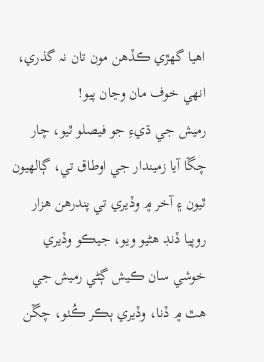اھيا گھڙي ڪڏھن مون تان نہ گذري، انھي خوف مان وڃان پيو!
رميش جي ڌيءِ جو فيصلو ٿيو، چار چڱا آيا زميندار جي اوطاق تي، ڳالھيون ٿيون ۽ آخر ۾ وڏيري تي پندرھن ھزار روپيا ڏنڊ ھڻيو ويو، جيڪو وڏيري خوشي سان ڪيش ڳڻي رميش جي ھٿ ۾ ڏنا، وڏيري ٻڪر ڪُٺو، چڱن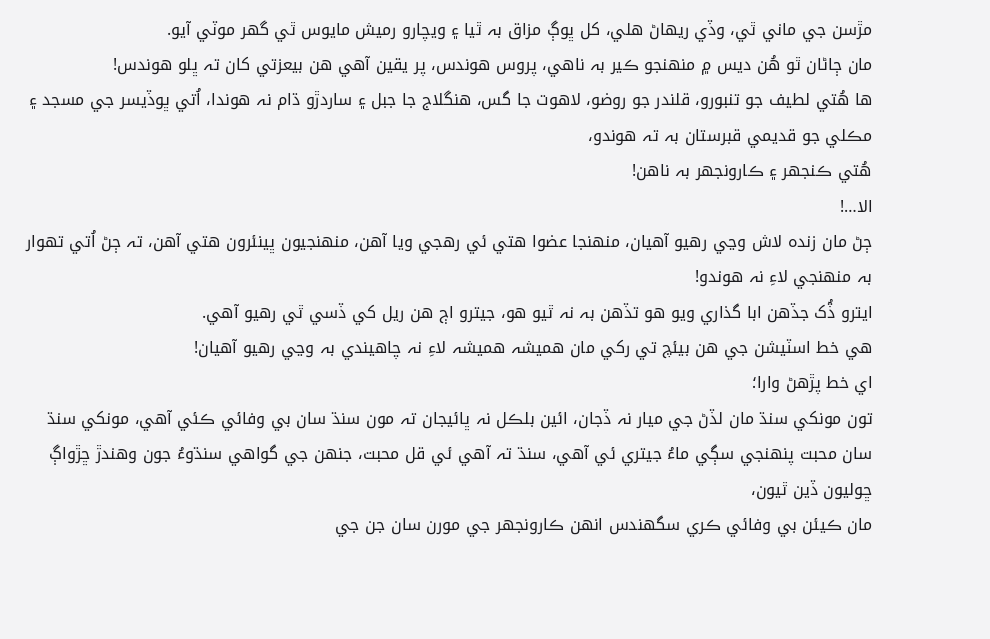مڙسن جي ماني ٿي، وڏي ريھاڻ ھلي، کل ڀوڳ مزاق بہ ٿيا ۽ ويچارو رميش مايوس ٿي گھر موٽي آيو.
مان ڄاڻان ٿو ھُن ديس ۾ منھنجو ڪير بہ ناھي، پروس ھوندس، پر يقين آھي ھن بيعزتي کان تہ ڀلو ھوندس!
ھا ھُتي لطيف جو تنبورو، قلندر جو روضو، لاھوت جا گس، ھنگلاج جا جبل ۽ ساردڙو ڌام نہ ھوندا، اُتي ڀوڏيسر جي مسجد ۽ مڪلي جو قديمي قبرستان بہ تہ ھوندو،
ھُتي ڪنجھر ۽ ڪارونجھر بہ ناھن!
الا…!
ڄڻ مان زندہ لاش وڃي رھيو آھيان، منھنجا عضوا ھتي ئي رھجي ويا آھن، منھنجيون ڀينئرون ھتي آھن، تہ ڄڻ اُتي تھوار بہ منھنجي لاءِ نہ ھوندو!
ايترو ڏُک جڏھن ابا گذاري ويو ھو تڏھن بہ نہ ٿيو ھو، جيترو اڄ ھن ريل کي ڏسي ٿي رھيو آھي.
ھي خط اسٽيشن جي ھن بيئچ تي رکي مان ھميشہ ھميشہ لاءِ نہ چاھيندي بہ وڃي رھيو آھيان!
اي خط پڙھڻ وارا؛
تون مونکي سنڌ مان لڏڻ جي ميار نہ ڏجان، ائين بلڪل نہ ڀائيجان تہ مون سنڌ سان بي وفائي ڪئي آھي، مونکي سنڌ سان محبت پنھنجي سڳي ماءُ جيتري ئي آھي، سنڌ تہ آھي ئي قل محبت، جنھن جي گواھي سنڌوءُ جون وھندڙ ڇڙواڳ ڇوليون ڏين ٿيون،
مان ڪيئن بي وفائي ڪري سگھندس انھن ڪارونجھر جي مورن سان جن جي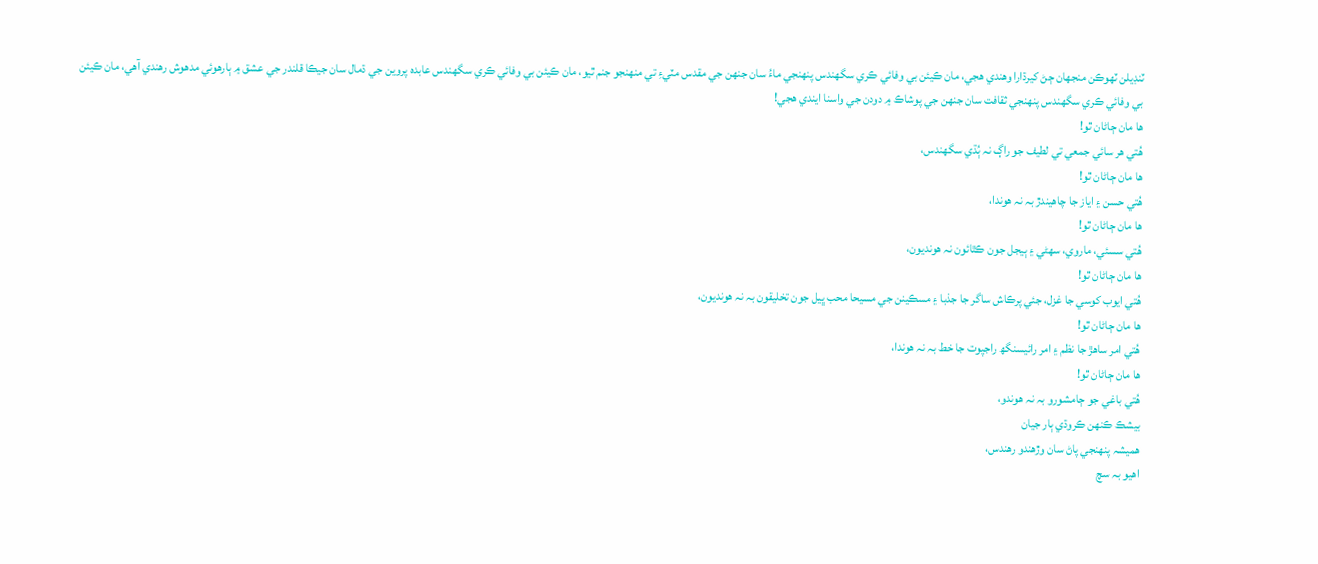ٽنڊيلن ٽھوڪن منجھان ڄڻ کيرڌارا وھندي ھجي، مان ڪيئن بي وفائي ڪري سگھندس پنھنجي ماءُ سان جنھن جي مقدس مٽيءِ تي منھنجو جنم ٿيو، مان ڪيئن بي وفائي ڪري سگھندس عابدہ پروين جي ڌمال سان جيڪا قلندر جي عشق ۾ ٻارھوئي مدھوش رھندي آھي، مان ڪيئن بي وفائي ڪري سگھندس پنھنجي ثقافت سان جنھن جي پوشاڪ ۾ دودن جي واسنا ايندي ھجي!
ھا مان ڄاڻان ٿو!
ھُتي ھر سائي جمعي تي لطيف جو راڳ نہ ٻُڌي سگھندس،
ھا مان ڄاڻان ٿو!
ھُتي حسن ۽ اياز جا چاھيندڙ بہ نہ ھوندا،
ھا مان ڄاڻان ٿو!
ھُتي سسئي، ماروي، سھڻي ۽ ٻيجل جون ڪٿائون نہ ھونديون،
ھا مان ڄاڻان ٿو!
ھُتي ايوب کوسي جا غزل، جئي پرڪاش ساگر جا جذبا ۽ مسڪينن جي مسيحا محب ڀيل جون تخليقون بہ نہ ھونديون،
ھا مان ڄاڻان ٿو!
ھُتي امر ساھڙ جا نظم ۽ امر رائيسنگھ راجپوت جا خط بہ نہ ھوندا،
ھا مان ڄاڻان ٿو!
ھُتي باغي جو ڄامشورو بہ نہ ھوندو،
بيشڪ ڪنھن ڪروڌي ٻار جيان
ھميشہ پنھنجي پاڻ سان وڙھندو رھندس،
اھيو بہ سچ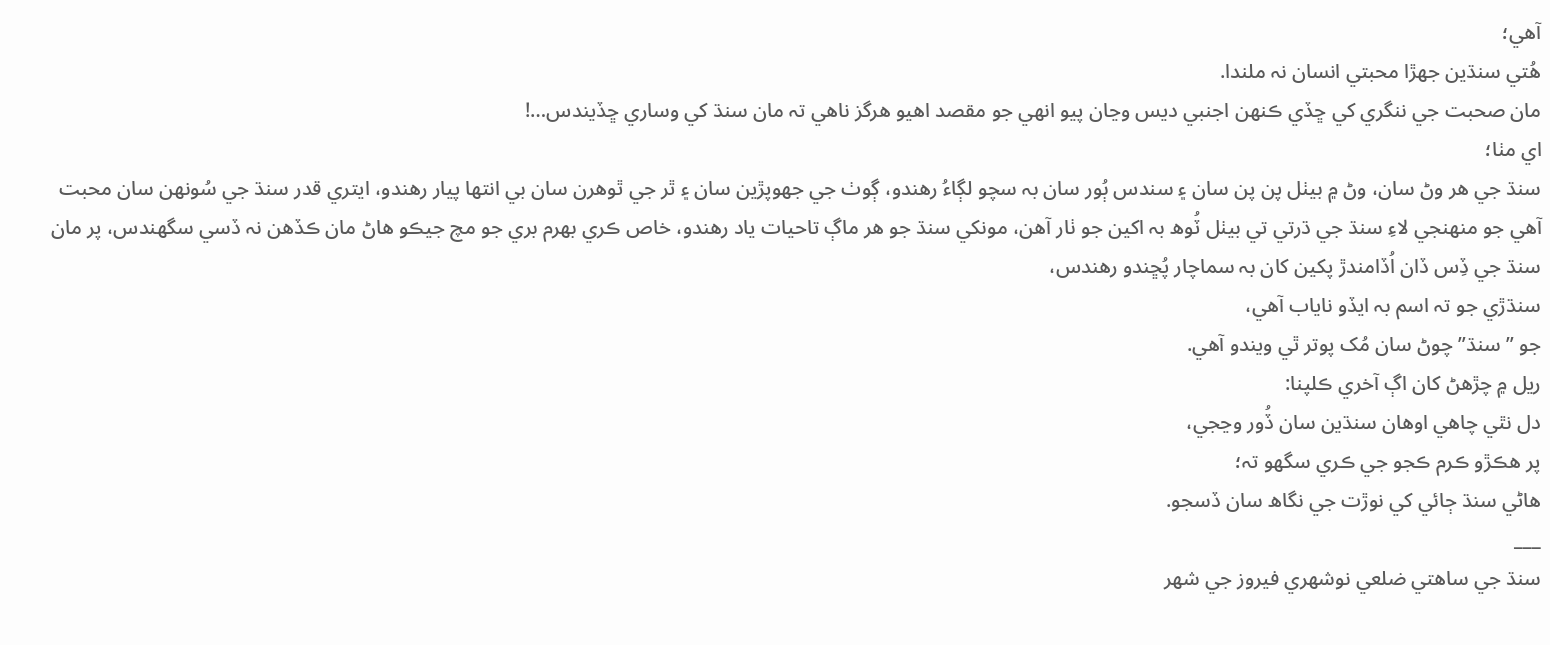آھي؛
ھُتي سنڌين جھڙا محبتي انسان نہ ملندا.
مان صحبت جي ننگري کي ڇڏي ڪنھن اجنبي ديس وڃان پيو انھي جو مقصد اھيو ھرگز ناھي تہ مان سنڌ کي وساري ڇڏيندس…!
اي مٺا؛
سنڌ جي ھر وڻ سان، وڻ ۾ بيٺل پن پن سان ۽ سندس ٻُور سان بہ سچو لڳاءُ رھندو، ڳوٺ جي جھوپڙين سان ۽ ٿر جي ٿوھرن سان بي انتھا پيار رھندو، ايتري قدر سنڌ جي سُونھن سان محبت آھي جو منھنجي لاءِ سنڌ جي ڌرتي تي بيٺل ٽُوھ بہ اکين جو ٺار آھن، مونکي سنڌ جو ھر ماڳ تاحيات ياد رھندو، خاص ڪري بھرم بري جو مچ جيڪو ھاڻ مان ڪڏھن نہ ڏسي سگھندس، پر مان سنڌ جي ڏِس ڏان اُڏامندڙ پکين کان بہ سماچار پُڇندو رھندس،
سنڌڙي جو تہ اسم بہ ايڏو ناياب آھي،
جو ”سنڌ” چوڻ سان مُک پوتر ٿي ويندو آھي.
ريل ۾ چڙھڻ کان اڳ آخري ڪلپنا:
دل نٿي چاھي اوھان سنڌين سان ڏُور وڃجي،
پر ھڪڙو ڪرم ڪجو جي ڪري سگھو تہ؛
ھاڻي سنڌ ڄائي کي نوڙت جي نگاھ سان ڏسجو.
___
سنڌ جي ساھتي ضلعي نوشھري فيروز جي شھر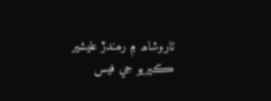ٺاروشاھ ۾ رھندڙ عليشير ڪيريو جي فيس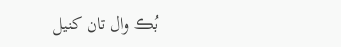بُڪ وال تان کنيل